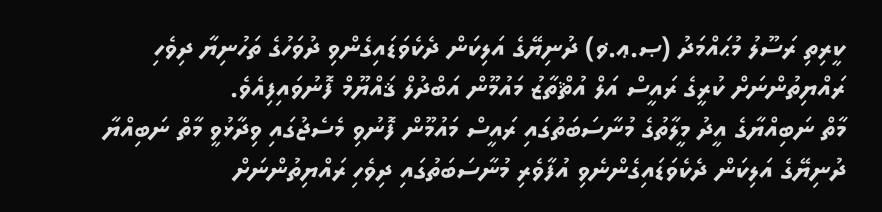ކީރިތި ރަސޫލު މުޙައްމަދު (ޞ.ޢ.ޥ) ދުނިޔޭގެ އަލިކަން ދެކެވަޑައިގެންވި ދުވަހުގެ ތަހުނިޔާ ދިވެހި ރައްޔިތުންނަށް ކުރީގެ ރައީސް އަލް އުޘްތާޒު މައުމޫން އަބްދުލް ޤައްޔޫމް ފޮނުވައިފިއެވެ.
މާތް ނަބިއްޔާގެ އީދު މީލާތުގެ މުނާސަބަތުގައި ރައީސް މައުމޫން ފޮނުވި މެސެޖުގައި ވިދާޅުވީ މާތް ނަބިއްޔާ ދުނިޔޭގެ އަލިކަން ދެކެވަޑައިގެންނެވި އުފާވެރި މުނާސަބަތުގައި ދިވެހި ރައްޔިތުންނަށް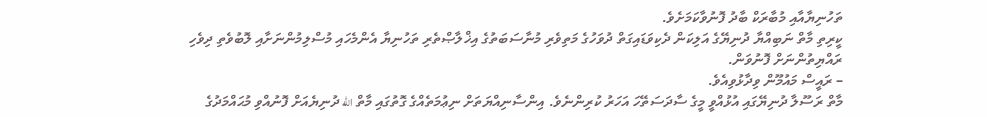ތަހުނިޔާއާއި މުބާރަކް ބާދު ފޮނުވާކަމަށެވެ.
ކީރިތި މާތް ނަބިއްޔާ ދުނިޔޭގެ އަލިކަން ދެކިވަޑައިގަތް ދުވަހުގެ މަތިވެރި މުނާސަބަތުގެ އިޚްލާޞްތެރި ތަހުނިޔާ އެންމެހައި މުސްލިމުންނަށާއި ލޮބުވެތި ދިވެހި ރައްޔިތުންނަށް ފޮނުވަން.
– ރައީސް މައުމޫން ވިދާޅުވިއެވެ.
މާތް ރަސޫލާ ދުނިޔޭގައި އުޅުއްވީ މީގެ ސާދަސަތޭހަ އަހަރު ކުރިންނެވެ. އިންސާނިއްޔަތަށް ނިޢުމަތެއްގެ ގޮތުގައި މާތް الله ދުނިޔެއަށް ފޮނުއްވި މުޙައްމަދުގެ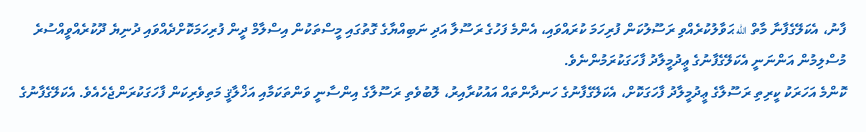ފާނު، އެކަލޭގެފާނާ މާތް الله ޙަވާލުކުރެއްވި ރަސޫލުކަން ފުރިހަމަ ކުރައްވައި، އެންމެ ފަހުގެ ރަސޫލާ އަދި ނަބިއްޔާގެ ގޮތުގައި މީސްތަކުން އިސްލާމް ދީން ފުރިހަމަކޮށްދެއްވައި ދުނިޔެ ދޫކުރެއްވީއްސުރެ މުސްލިމުން އަންނަނީ އެކަލޭގެފާނުގެ ޢީދުމީލާދު ފާހަގަކުރަމުންނެވެ.
ކޮންމެ އަހަރަކު ކީރިތި ރަސޫލާގެ ޢީދުމީލާދު ފާހަގަކޮށް، އެކަލޭގެފާނުގެ ހަނދާންތައް އައުކުރާއިރު، ލޮބުވެތި ރަސޫލާގެ އިންސާނީ ވަންތަކަމާއި އަޚްލާޤީ މަތިވެރިކަން ފާހަގަކުރަންޖެހެއެވެ. އެކަލޭގެފާނުގެ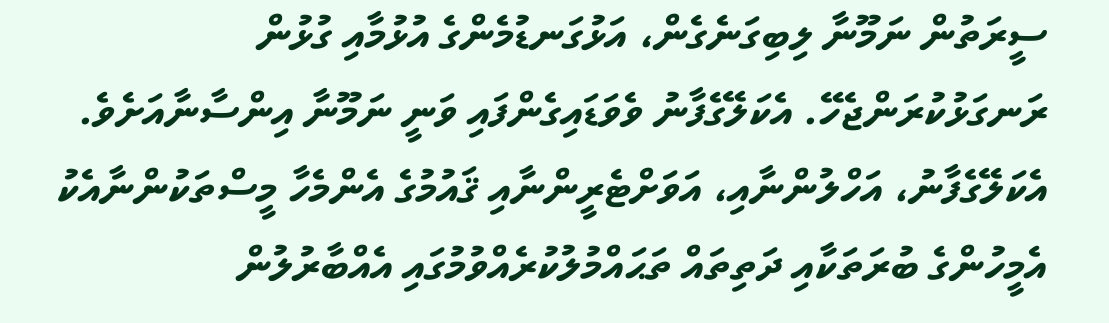ސީރަތުން ނަމޫނާ ލިބިގަނެގެން، އަޅުގަނޑުމެންގެ އުޅުމާއި ގުޅުން ރަނގަޅުކުރަންޖެހޭ. އެކަލޭގެފާނު ވެވަޑައިގެންފައި ވަނީ ނަމޫނާ އިންސާނާއަށެވެ. އެކަލޭގެފާނު، އަހްލުންނާއި، އަވަށްޓެރީންނާއި ޤައުމުގެ އެންމެހާ މީސްތަކުންނާއެކު އެމީހުންގެ ބުރަތަކާއި ދަތިތައް ތަޙައްމުލުކުރެއްވުމުގައި އެއްބާރުލުން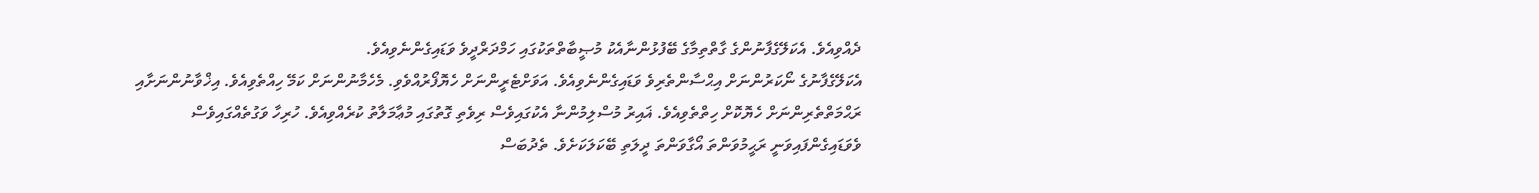ދެއްވިއެވެ. އެކަލޭގެފާނުންގެ ގާތްތިމާގެ ބޭފުޅުންނާއެކު މުޞީބާތްތަކުގައި ހަމްދަރްދީވެ ވަޑައިގެންނެވިއެވެ.
އެކަލޭގެފާނުގެ ނޯކަރުންނަށް އިޙްސާންތެރިވެ ވަޑައިގެންނެވިއެވެ. އަވަށްޓެރީންނަށް ހެޔޮފޯރުއްވެވި. މެހެމާނުންނަށް ކަމޭ ހިއްތެވިއެވެ. އިޚްވާނުންނަށާއި ރަޙްމަތްތެރިންނަށް ހެޔޮކޮށް ހިތްތެވިއެވެ. ޣައިރު މުސްލިމުންނާ އެކުގައިވެސް ރިވެތި ގޮތުގައި މުޢާމަލާތު ކުރެއްވިއެވެ. ހުރިހާ ވަގުތެއްގައިވެސް ވެވަޑައިގެންފައިވަނީ ރަޙީމުވަންތަ އޯގާވަންތަ ދީލަތި ބޭކަލަކަށެވެ. ތެދުބަސް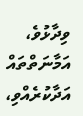ވިދާޅުވެ، އަމާނަތްތައް އަދާކުރެއްވި،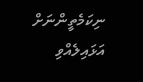ނިކަމެތީންނަށް އަޅައިލެއްވި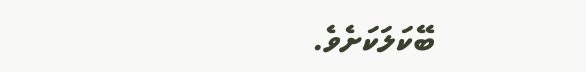ބޭކަލަކަށެވެ.